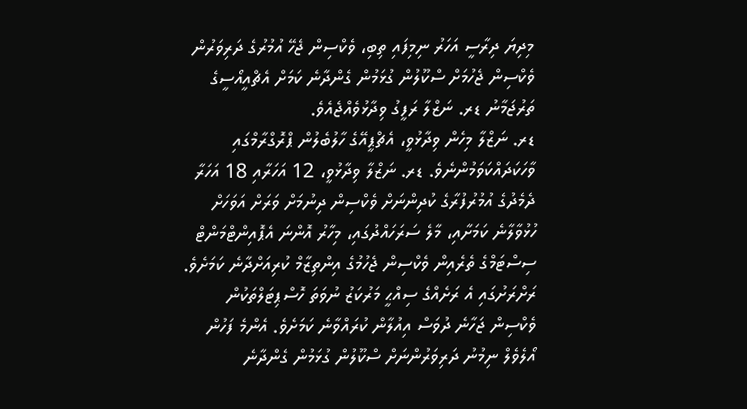މިދިޔަ ދިރާސީ އަހަރު ނިމިފައި ތިބި، ވެކްސިން ޖެހޭ އުމުރުގެ ދަރިވަރުން ވެކްސިން ޖެހުމަށް ސްކޫލުން ގުޅަމުން ގެންދާނެ ކަމަށް އެޗްއީއޯސީގެ ތަރުޖަމާނު ޑރ. ނަޒްލާ ރަފީގު ވިދާޅުވެއްޖެއެވެ.
ޑރ. ނަޒްލާ މިހެން ވިދާޅުވީ، އެޗްޕީއޭގެ ހާލުބެލުން ޕްރޮގްރާމްގައި ވާހަކަދައްކަވަމުންނެވެ. ޑރ. ނަޒްލާ ވިދާޅުވީ، 12 އަހަރާއި 18 އަހަރާ ދެމެދުގެ އުމުރުފުރާގެ ކުދިންނަށް ވެކްސިން ދިނުމަށް ވަރަށް އަވަހަށް ހުޅުވާލާނެ ކަމަށާއި، މާލެ ސަރަހައްދުގައި، މިހާރު އޮންނަ އެޕޮއިންޓްމަންޓް ސިސްޓަމްގެ ތެރެއިން ވެކްސިން ޖެހުމުގެ އިންތިޒާމް ކުރިއަށްދާނެ ކަމަށެވެ. ރަށްރަށުގައި އެ ރަށެއްގެ ސިއްޙީ މަރުކަޒު ނުވަތަ ހޮސްޕިޓަލްތަކުން ވެކްސިން ޖަހާނެ ދުވަސް އިއުލާން ކުރައްވާނެ ކަމަށެވެ. އެންމެ ފަހުން އޯލެވެލް ނިމުނު ދަރިވަރުންނަށް ސްކޫލުން ގުޅަމުން ގެންދާނެ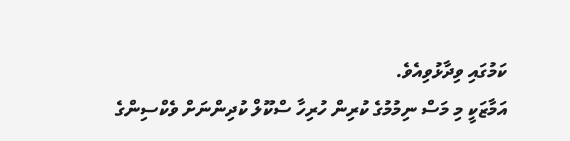ކަމުގައި ވިދާޅުވިއެވެ.
އަމާޒަކީ މި މަސް ނިމުމުގެ ކުރިން ހުރިހާ ސްކޫލް ކުދިންނަށް ވެކްސިންގެ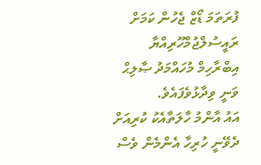ފުރަތަމަ ޑޯޒް ޖެހުން ކަމަށް ރައީސުލްޖުމްހޫރިއްޔާ އިބްރާހިމް މުހައްމަދު ޞާލިޙް ވަނީ ވިދާޅުވެފައެވެ.
އައު އާންމު ހާލަތާއެކު ކުރިއަށް ދެވޭނީ ހުރިހާ އެންމެން ވެސް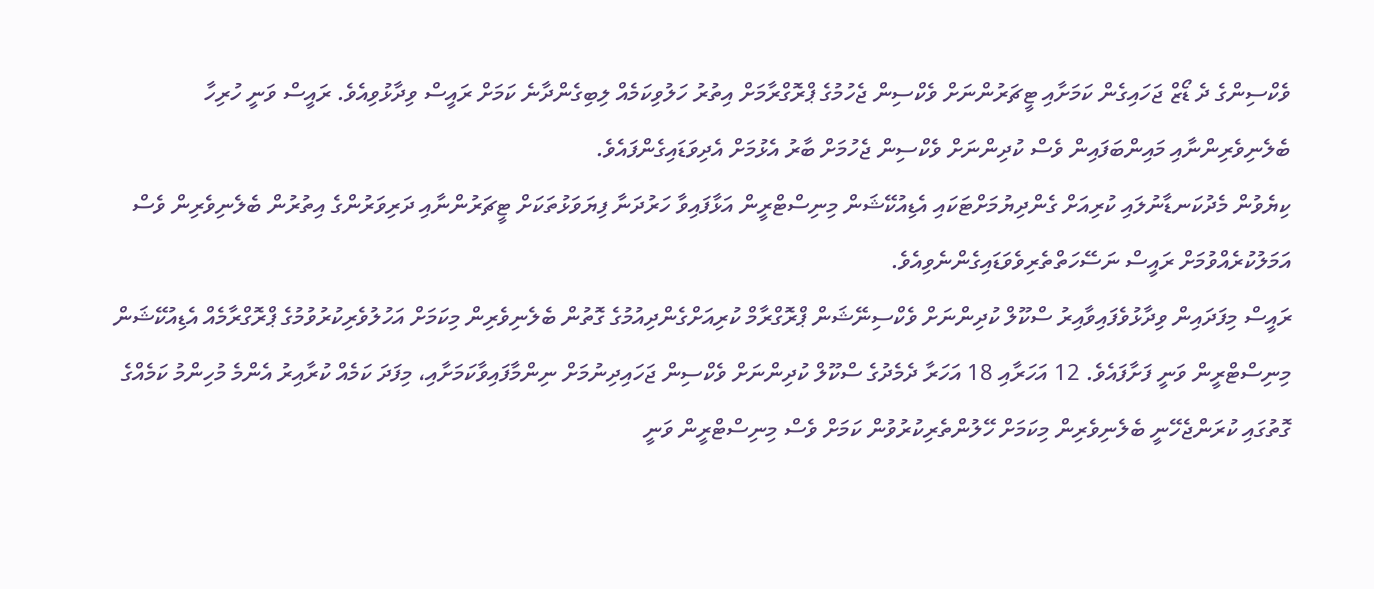ވެކްސިންގެ ދެ ޑޯޒް ޖަހައިގެން ކަމަށާއި ޓީޗަރުންނަށް ވެކްސިން ޖެހުމުގެ ޕްރޮގްރާމަށް އިތުރު ހަލުވިކަމެއް ލިބިގެންދާނެ ކަމަށް ރައީސް ވިދާޅުވިއެވެ. ރައީސް ވަނީ ހުރިހާ ބެލެނިވެރިންނާއި މައިންބަފައިން ވެސް ކުދިންނަށް ވެކްސިން ޖެހުމަށް ބާރު އެޅުމަށް އެދިވަޑައިގެންފައެވެ.
ކިޔެވުން މެދުކަނޑާނުލައި ކުރިއަށް ގެންދިޔުމަށްޓަކައި އެޑިއުކޭޝަން މިނިސްޓްރީން އަޅާފައިވާ ހަރުދަނާ ފިޔަވަޅުތަކަށް ޓީޗަރުންނާއި ދަރިވަރުންގެ އިތުރުން ބެލެނިވެރިން ވެސް އަމަލުކުރެއްވުމަށް ރައީސް ނަސޭހަތްތެރިވެވަޑައިގެންނެވިއެވެ.
ރައީސް މިފަދައިން ވިދާޅުވެފައިވާއިރު ސްކޫލް ކުދިންނަށް ވެކްސިނޭޝަން ޕްރޮގްރާމް ކުރިއަށްގެންދިއުމުގެ ގޮތުން ބެލެނިވެރިން މިކަމަށް އަހުލުވެރިކުރުވުމުގެ ޕްރޮގްރާމެއް އެޑިއުކޭޝަން މިނިސްޓްރީން ވަނީ ފަށާފައެވެ. 12 އަހަރާއި 18 އަހަރާ ދެމެދުގެ ސްކޫލް ކުދިންނަށް ވެކްސިން ޖަހައިދިނުމަށް ނިންމާފައިވާކަމަށާއި، މިފަދަ ކަމެއް ކުރާއިރު އެންމެ މުހިންމު ކަމެއްގެ ގޮތުގައި ކުރަންޖެހޭނީ ބެލެނިވެރިން މިކަމަށް ހޭލުންތެރިކުރުވުން ކަމަށް ވެސް މިނިސްޓްރީން ވަނީ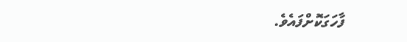ފާހަގަކޮށްފައެވެ.